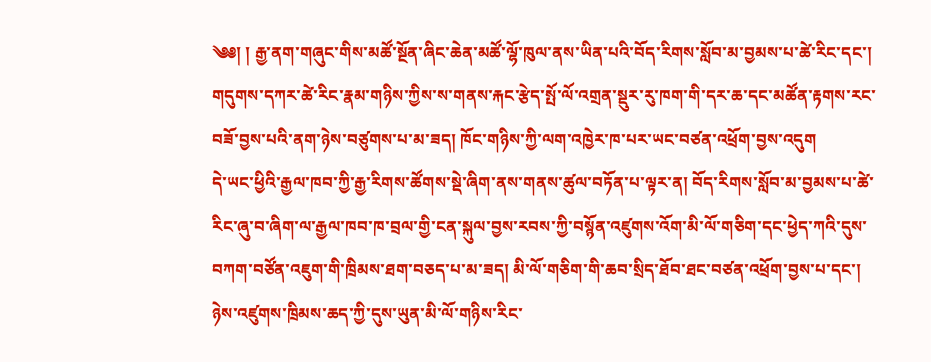༄༅། ། རྒྱ་ནག་གཞུང་གིས་མཚོ་སྔོན་ཞིང་ཆེན་མཚོ་ལྷོ་ཁུལ་ནས་ཡིན་པའི་བོད་རིགས་སློབ་མ་བྱམས་པ་ཚེ་རིང་དང་། གདུགས་དཀར་ཚེ་རིང་རྣམ་གཉིས་ཀྱིས་ས་གནས་རྐང་རྩེད་སྤོ་ལོ་འགྲན་སྡུར་རུ་ཁག་གི་དར་ཆ་དང་མཚོན་རྟགས་རང་བཟོ་བྱས་པའི་ནག་ཉེས་བཙུགས་པ་མ་ཟད། ཁོང་གཉིས་ཀྱི་ལག་འཁྱེར་ཁ་པར་ཡང་བཙན་འཕྲོག་བྱས་འདུག
དེ་ཡང་ཕྱིའི་རྒྱལ་ཁབ་ཀྱི་རྒྱ་རིགས་ཚོགས་སྡེ་ཞིག་ནས་གནས་ཚུལ་བཏོན་པ་ལྟར་ན། བོད་རིགས་སློབ་མ་བྱམས་པ་ཚེ་རིང་ཞུ་བ་ཞིག་ལ་རྒྱལ་ཁབ་ཁ་བྲལ་གྱི་ངན་སྐུལ་བྱས་རབས་ཀྱི་བསྙོན་འཛུགས་འོག་མི་ལོ་གཅིག་དང་ཕྱེད་ཀའི་དུས་བཀག་བཙོན་འཇུག་གི་ཁྲིམས་ཐག་བཅད་པ་མ་ཟད། མི་ལོ་གཅིག་གི་ཆབ་སྲིད་ཐོབ་ཐང་བཙན་འཕྲོག་བྱས་པ་དང་། ཉེས་འཛུགས་ཁྲིམས་ཆད་ཀྱི་དུས་ཡུན་མི་ལོ་གཉིས་རིང་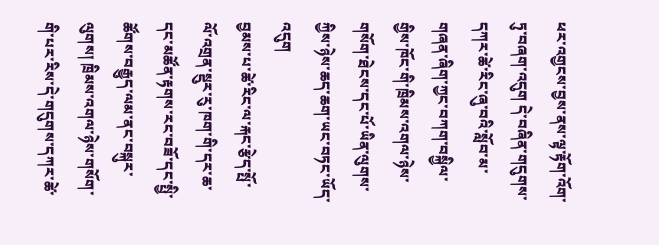ཕར་འགྱངས་བྱས་ནས་ལྟ་རྟོག་འོག་ཏུ་བཞག་འདུག དེ་བཞིན་གདུགས་དཀར་ཚེ་རིང་ཞུ་བའི་སློབ་མ་གཞན་ཞིག་ཀྱང་བཀག་བསྐྱིལ་གྱིས་ཁོང་གི་ཁྲིམས་འགལ་ཉེས་གསོག་ཐེངས་དང་པོ་ཡིན་ལུགས་ཀྱིས་ཉེས་ཆད་ཆག་ཡང་བཏང་ཡོད་འདུག
བྱམས་པ་ཚེ་རིང་ལ་རྐང་རྩེད་སྤོ་ལོ་འགྲན་སྡུར་རུ་ཁག་གི་དར་ཆ་དང་མཚོན་རྟགས་རང་བཟོ་དང་སྤྱི་ཚོགས་བརྒྱུད་ལམ་ནང་བསྐུར་ལུགས། ཁྲིམས་འགལ་ཉེས་གསོག་གི་པར་རིས་དེ་གདུགས་དཀར་ཚེ་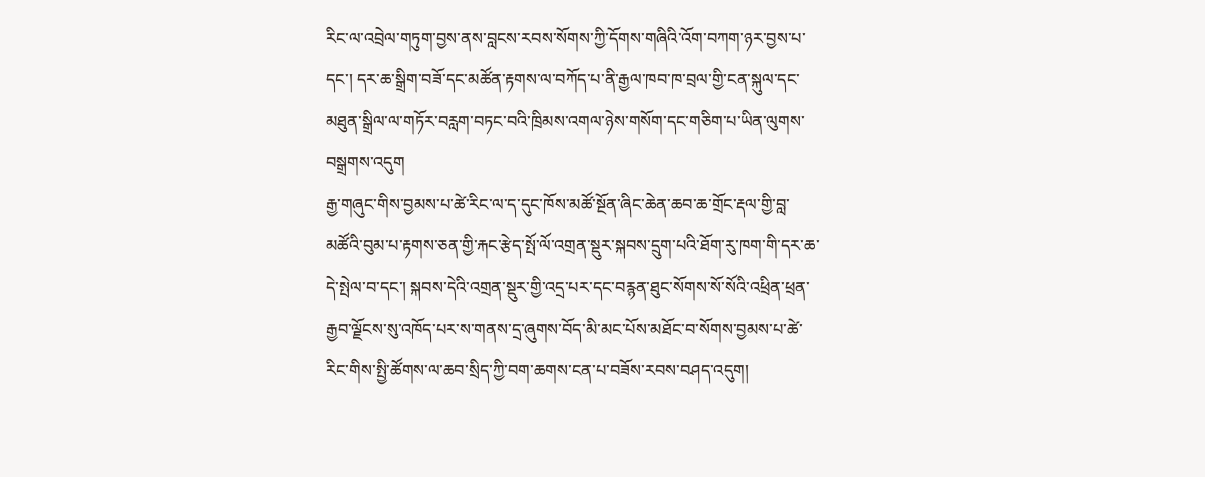རིང་ལ་འབྲེལ་གཏུག་བྱས་ནས་བླངས་རབས་སོགས་ཀྱི་དོགས་གཞིའི་འོག་བཀག་ཉར་བྱས་པ་དང་། དར་ཆ་སྒྲིག་བཟོ་དང་མཚོན་རྟགས་ལ་བཀོད་པ་ནི་རྒྱལ་ཁབ་ཁ་བྲལ་གྱི་ངན་སྐུལ་དང་མཐུན་སྒྲིལ་ལ་གཏོར་བརླག་བཏང་བའི་ཁྲིམས་འགལ་ཉེས་གསོག་དང་གཅིག་པ་ཡིན་ལུགས་བསྒྲགས་འདུག
རྒྱ་གཞུང་གིས་བྱམས་པ་ཚེ་རིང་ལ་ད་དུང་ཁོས་མཚོ་སྔོན་ཞིང་ཆེན་ཆབ་ཆ་གྲོང་རྡལ་གྱི་བླ་མཚོའི་བུམ་པ་རྟགས་ཅན་གྱི་རྐང་རྩེད་སྤོ་ལོ་འགྲན་སྡུར་སྐབས་དྲུག་པའི་ཐོག་རུ་ཁག་གི་དར་ཆ་དེ་སྤེལ་བ་དང་། སྐབས་དེའི་འགྲན་སྡུར་གྱི་འདྲ་པར་དང་བརྙན་ཐུང་སོགས་སོ་སོའི་འཕྲིན་ཕྲན་རྒྱབ་ལྗོངས་སུ་འཁོད་པར་ས་གནས་དྲ་ཞུགས་བོད་མི་མང་པོས་མཐོང་བ་སོགས་བྱམས་པ་ཚེ་རིང་གིས་སྤྱི་ཚོགས་ལ་ཆབ་སྲིད་ཀྱི་བག་ཆགས་ངན་པ་བཟོས་རབས་བཤད་འདུག།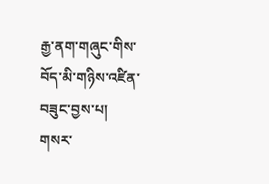རྒྱ་ནག་གཞུང་གིས་བོད་མི་གཉིས་འཛིན་བཟུང་བྱས་པ།
གསར་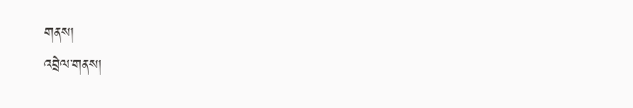གནས།
འབྲེལ་གནས།